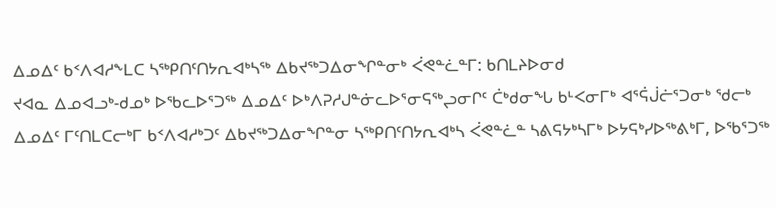ᐃᓄᐃᑦ ᑲᑉᐱᐊᓱᖕᒪᑕ ᓴᖅᑭᑎᑦᑎᔭᕆᐊᒃᓴᖅ ᐃᑲᔪᖅᑐᐃᓂᖏᓐᓂᒃ ᐹᕙᓐᓛᓐᒥ: ᑲᑎᒪᔨᐅᓂᑯ
ᔪᐊᓇ ᐃᓄᐊᓗᒃ-ᑯᓄᒃ ᐅᖃᓚᐅᕐᑐᖅ ᐃᓄᐃᑦ ᐅᒃᐱᕈᓱᒍᓐᓃᓚᐅᕐᓂᕋᖅᖢᓂᒋᑦ ᑖᒃᑯᓂᖓ ᑲᒻᐸᓂᒥᒃ ᐊᕐᕌᒎᓖᕐᑐᓂᒃ ᖁᓕᒃ
ᐃᓄᐃᑦ ᒥᑦᑎᒪᑕᓕᒃᒥ ᑲᑉᐱᐊᓱᒃᑐᑦ ᐃᑲᔪᖅᑐᐃᓂᖏᓐᓂ ᓴᖅᑭᑎᑦᑎᔭᕆᐊᒃᓴ ᐹᕙᓐᓛᓐ ᓴᕕᕋᔭᒃᓴᒥᒃ ᐅᔭᕋᒃᓯᐅᖅᕕᒃᒥ, ᐅᖃᕐᑐᖅ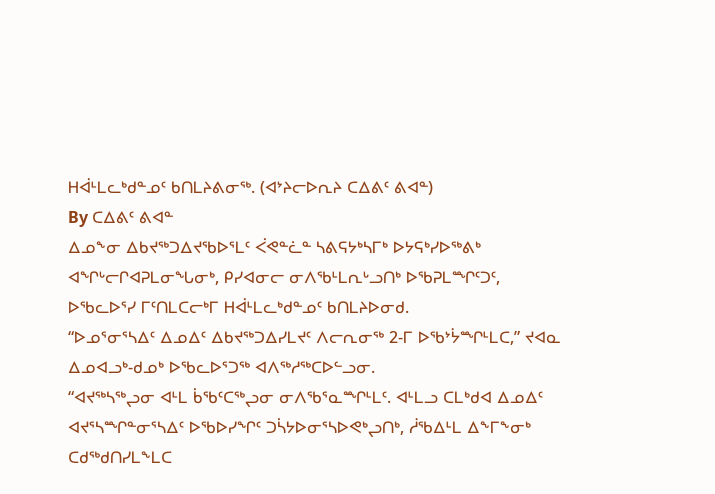ᕼᐋᒻᒪᓚᒃᑯᓐᓄᑦ ᑲᑎᒪᔨᕕᓂᖅ. (ᐊᔾᔨᓕᐅᕆᔨ ᑕᐃᕕᑦ ᕕᐊᓐ)
By ᑕᐃᕕᑦ ᕕᐊᓐ
ᐃᓄᖕᓂ ᐃᑲᔪᖅᑐᐃᔪᖃᐅᕐᒪᑦ ᐹᕙᓐᓛᓐ ᓴᕕᕋᔭᒃᓴᒥᒃ ᐅᔭᕋᒃᓯᐅᖅᕕᒃ ᐊᖏᒡᓕᒋᐊᕈᒪᓂᖓᓂᒃ, ᑭᓯᐊᓂᓕ ᓂᐱᖃᒻᒪᕆᒡᓗᑎᒃ ᐅᖃᕈᒪᙱᑦᑐᑦ, ᐅᖃᓚᐅᕐᓯ ᒥᑦᑎᒪᑕᓕᒃᒥ ᕼᐋᒻᒪᓚᒃᑯᓐᓄᑦ ᑲᑎᒪᔨᐅᓂᑯ.
“ᐅᓄᕐᓂᕐᓴᐃᑦ ᐃᓄᐃᑦ ᐃᑲᔪᖅᑐᐃᓯᒪᔪᑦ ᐱᓕᕆᓂᖅ 2-ᒥ ᐅᖃᔾᔮᙱᒻᒪᑕ,” ᔪᐊᓇ ᐃᓄᐊᓗᒃ-ᑯᓄᒃ ᐅᖃᓚᐅᕐᑐᖅ ᐊᐱᖅᓱᖅᑕᐅᓪᓗᓂ.
“ᐊᔪᖅᓴᖅᖢᓂ ᐊᒻᒪ ᑳᖃᑦᑕᖅᖢᓂ ᓂᐱᖃᕐᓇᙱᒻᒪᑦ. ᐊᒻᒪᓗ ᑕᒪᒃᑯᐊ ᐃᓄᐃᑦ ᐊᔪᕐᓴᙱᓐᓂᕐᓴᐃᑦ ᐅᖃᐅᓯᖏᑦ ᑐᓵᔭᐅᓂᕐᓴᐅᕙᒃᖢᑎᒃ, ᓲᖃᐃᒻᒪ ᐃᖕᒥᖕᓂᒃ ᑕᑯᖅᑯᑎᓯᒪᖕᒪᑕ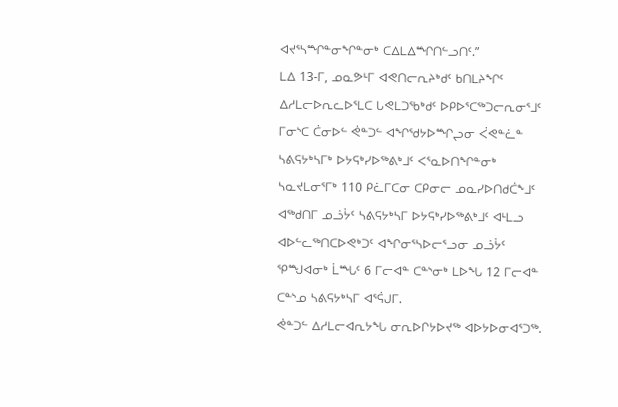ᐊᔪᕐᓴᙱᓐᓂᖏᓐᓂᒃ ᑕᐃᒪᐃᙱᑎᓪᓗᑎᑦ.”
ᒪᐃ 13-ᒥ, ᓄᓇᕗᒻᒥ ᐊᕙᑎᓕᕆᔨᒃᑯᑦ ᑲᑎᒪᔨᖏᑦ ᐃᓱᒪᓕᐅᕆᓚᐅᕐᒪᑕ ᒐᕙᒪᑐᖃᒃᑯᑦ ᐅᑭᐅᕐᑕᖅᑐᓕᕆᓂᕐᒧᑦ ᒥᓂᔅᑕ ᑖᓂᐅᓪ ᕚᓐᑐᓪ ᐊᖏᖁᔭᐅᙱᖢᓂ ᐹᕙᓐᓛᓐ ᓴᕕᕋᔭᒃᓴᒥᒃ ᐅᔭᕋᒃᓯᐅᖅᕕᒃᒧᑦ ᐸᕐᓇᐅᑎᖏᓐᓂᒃ ᓴᓇᔪᒪᓂᕐᒥᒃ 110 ᑭᓛᒥᑕᓂ ᑕᑭᓂᓕ ᓄᓇᓯᐅᑎᑯᑖᖕᒧᑦ ᐊᖅᑯᑎᒥ ᓄᓘᔮᑦ ᓴᕕᕋᔭᒃᓴᒥ ᐅᔭᕋᒃᓯᐅᖅᕕᒃᒧᑦ ᐊᒻᒪᓗ ᐊᐅᓪᓚᖅᑎᑕᐅᕙᒃᑐᑦ ᐊᖏᓂᕐᓴᐅᓕᕐᓗᓂ ᓄᓘᔮᑦ ᕿᙳᐊᓂᒃ ᒫᙵᑦ 6 ᒥᓕᐊᓐ ᑕᓐᔅᓂᒃ ᒪᐅᖓ 12 ᒥᓕᐊᓐ ᑕᓐᔅᓄ ᓴᕕᕋᔭᒃᓴᒥ ᐊᕐᕌᒍᒥ.
ᕚᓐᑐᓪ ᐃᓱᒪᓕᐊᕆᔭᖓ ᓂᕆᐅᒋᔭᐅᔪᖅ ᐊᐅᔭᐅᓂᐊᕐᑐᖅ.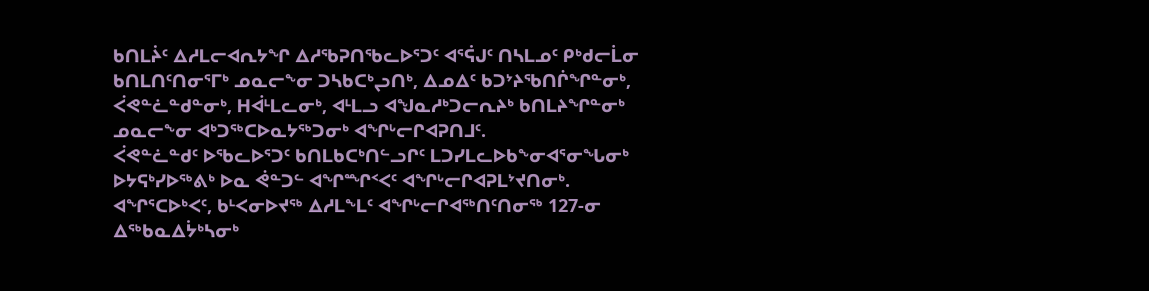ᑲᑎᒪᔩᑦ ᐃᓱᒪᓕᐊᕆᔭᖏ ᐃᓱᖃᕈᑎᖃᓚᐅᕐᑐᑦ ᐊᕐᕌᒍᑦ ᑎᓴᒪᓄᑦ ᑭᒃᑯᓕᒫᓂ ᑲᑎᒪᑎᑦᑎᓂᕐᒥᒃ ᓄᓇᓕᖕᓂ ᑐᓴᑲᑕᒃᖢᑎᒃ, ᐃᓄᐃᑦ ᑲᑐᔾᔨᖃᑎᒌᖏᓐᓂᒃ, ᐹᕙᓐᓛᓐᑯᓐᓂᒃ, ᕼᐋᒻᒪᓚᓂᒃ, ᐊᒻᒪᓗ ᐊᖑᓇᓱᒃᑐᓕᕆᔨᒃ ᑲᑎᒪᔨᖏᓐᓂᒃ ᓄᓇᓕᖕᓂ ᐊᒃᑐᖅᑕᐅᓇᔭᖅᑐᓂᒃ ᐊᖏᒡᓕᒋᐊᕈᑎᒧᑦ.
ᐹᕙᓐᓛᓐᑯᑦ ᐅᖃᓚᐅᕐᑐᑦ ᑲᑎᒪᑲᑕᒃᑎᓪᓗᒋᑦ ᒪᑐᓯᒪᓚᐅᑲᖕᓂᐊᕐᓂᖓᓂᒃ ᐅᔭᕋᒃᓯᐅᖅᕕᒃ ᐅᓇ ᕚᓐᑐᓪ ᐊᖏᙱᑉᐸᑦ ᐊᖏᒡᓕᒋᐊᕈᒪᔾᔪᑎᓂᒃ.
ᐊᖏᕐᑕᐅᒃᐸᑦ, ᑲᒻᐸᓂᐅᔪᖅ ᐃᓱᒪᖕᒪᑦ ᐊᖏᒡᓕᒋᐊᖅᑎᑦᑎᓂᖅ 127-ᓂ ᐃᖅᑲᓇᐃᔮᒃᓴᓂᒃ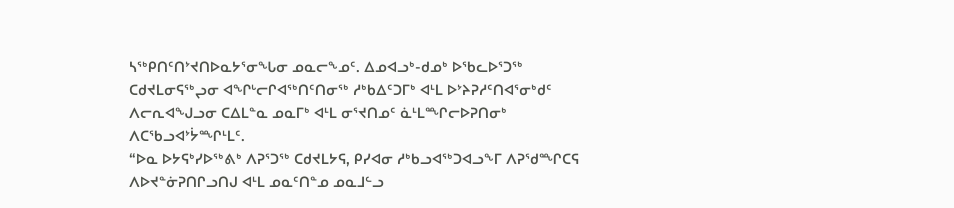ᓴᖅᑭᑎᑦᑎᔾᔪᑎᐅᓇᔭᕐᓂᖓᓂ ᓄᓇᓕᖕᓄᑦ. ᐃᓄᐊᓗᒃ-ᑯᓄᒃ ᐅᖃᓚᐅᕐᑐᖅ ᑕᑯᔪᒪᓂᕋᖅᖢᓂ ᐊᖏᒡᓕᒋᐊᖅᑎᑦᑎᓂᖅ ᓱᒃᑲᐃᑦᑐᒥᒃ ᐊᒻᒪ ᐅᔾᔨᕈᓱᑦᑎᐊᕐᓂᒃᑯᑦ ᐱᓕᕆᐊᖑᓗᓂ ᑕᐃᒪᓐᓇ ᓄᓇᒥᒃ ᐊᒻᒪ ᓂᕐᔪᑎᓄᑦ ᓈᒻᒪᙱᓕᐅᕈᑎᓂᒃ ᐱᑕᖃᓗᐊᔾᔮᙱᒻᒪᑦ.
“ᐅᓇ ᐅᔭᕋᒃᓯᐅᖅᕕᒃ ᐱᕈᕐᑐᖅ ᑕᑯᔪᒪᔭᕋ, ᑭᓯᐊᓂ ᓱᒃᑲᓗᐊᖅᑐᐊᓗᖕᒥ ᐱᕈᖁᙱᑕᕋ ᐱᐅᔪᓐᓃᕈᑎᒋᓗᑎᒍ ᐊᒻᒪ ᓄᓇᑦᑎᓐᓄ ᓄᓇᒧᓪᓗ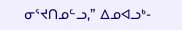ᓂᕐᔪᑎᓄᓪᓗ,” ᐃᓄᐊᓗᒃ-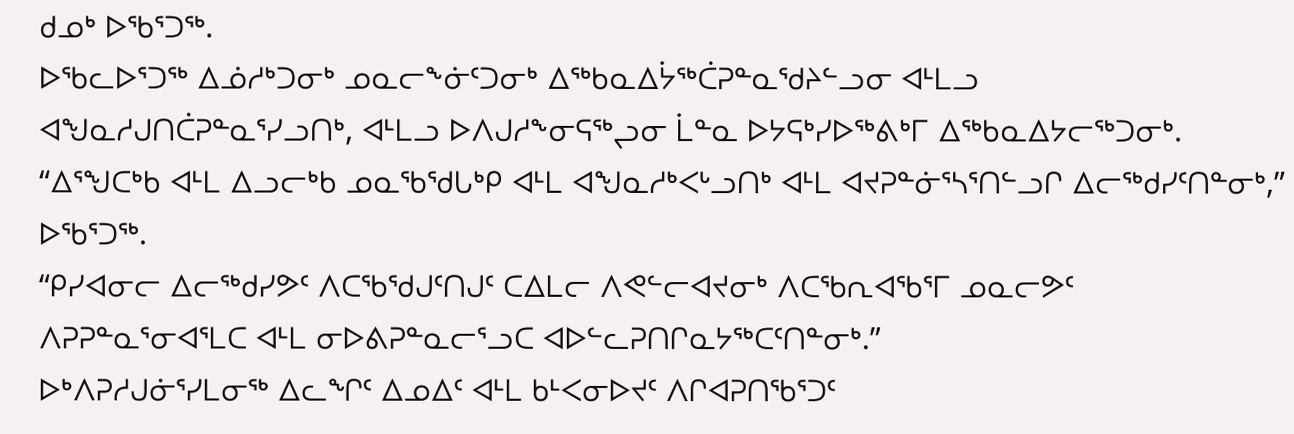ᑯᓄᒃ ᐅᖃᕐᑐᖅ.
ᐅᖃᓚᐅᕐᑐᖅ ᐃᓅᓱᒃᑐᓂᒃ ᓄᓇᓕᖕᓃᑦᑐᓂᒃ ᐃᖅᑲᓇᐃᔮᖅᑖᕈᓐᓇᖁᔨᓪᓗᓂ ᐊᒻᒪᓗ ᐊᖑᓇᓱᒍᑎᑖᕈᓐᓇᕐᓯᓗᑎᒃ, ᐊᒻᒪᓗ ᐅᐱᒍᓱᖕᓂᕋᖅᖢᓂ ᒫᓐᓇ ᐅᔭᕋᒃᓯᐅᖅᕕᒃᒥ ᐃᖅᑲᓇᐃᔭᓕᖅᑐᓂᒃ.
“ᐃᕐᖑᑕᒃᑲ ᐊᒻᒪ ᐃᓗᓕᒃᑲ ᓄᓇᖃᖁᒐᒃᑭ ᐊᒻᒪ ᐊᖑᓇᓱᒃᐸᒡᓗᑎᒃ ᐊᒻᒪ ᐊᔪᕈᓐᓃᕐᓴᕐᑎᓪᓗᒋ ᐃᓕᖅᑯᓯᑦᑎᓐᓂᒃ,” ᐅᖃᕐᑐᖅ.
“ᑭᓯᐊᓂᓕ ᐃᓕᖅᑯᓯᕗᑦ ᐱᑕᖃᖁᒍᑦᑎᒍᑦ ᑕᐃᒪᓕ ᐱᕙᓪᓕᐊᔪᓂᒃ ᐱᑕᖃᕆᐊᖃᕐᒥ ᓄᓇᓕᕗᑦ ᐱᕈᕈᓐᓇᕐᓂᐊᕐᒪᑕ ᐊᒻᒪ ᓂᐅᕕᕈᓐᓇᓕᕐᓗᑕ ᐊᐅᓪᓚᕈᑎᒋᓇᔭᖅᑕᑦᑎᓐᓂᒃ.”
ᐅᒃᐱᕈᓱᒍᓃᕐᓯᒪᓂᖅ ᐃᓚᖏᑦ ᐃᓄᐃᑦ ᐊᒻᒪ ᑲᒻᐸᓂᐅᔪᑦ ᐱᒋᐊᕈᑎᖃᕐᑐᑦ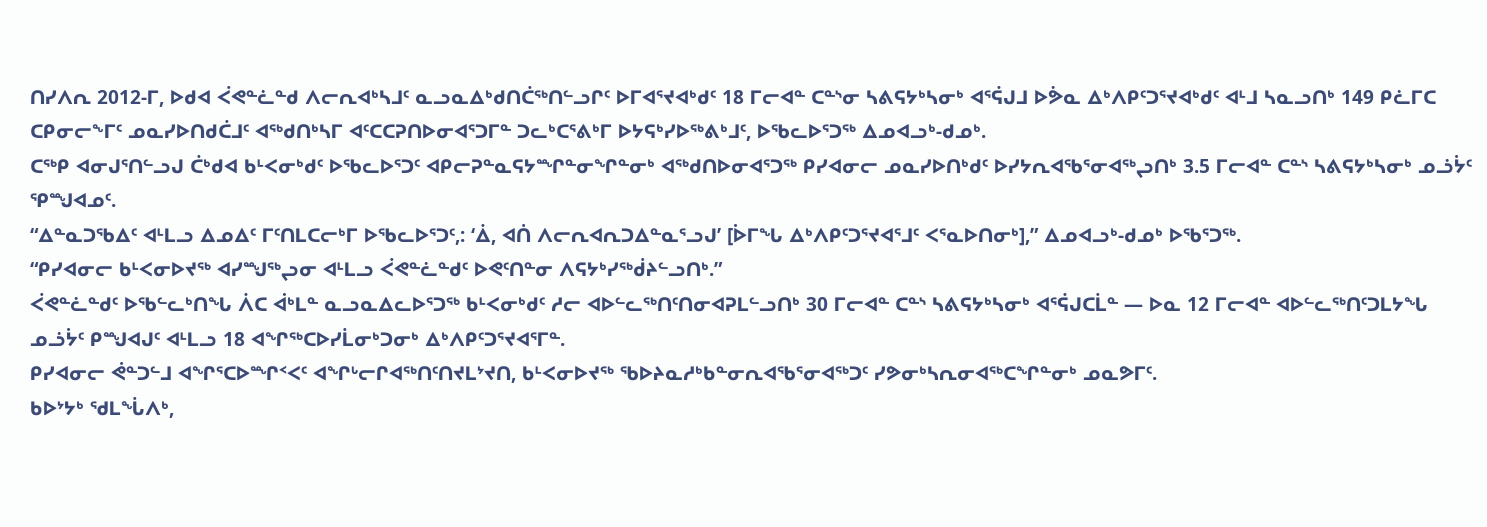ᑎᓯᐱᕆ 2012-ᒥ, ᐅᑯᐊ ᐹᕙᓐᓛᓐᑯ ᐱᓕᕆᐊᒃᓴᒧᑦ ᓇᓗᓇᐃᒃᑯᑎᑖᖅᑎᓪᓗᒋᑦ ᐅᒥᐊᕐᔪᐊᒃᑯᑦ 18 ᒥᓕᐊᓐ ᑕᓐᔅᓂ ᓴᕕᕋᔭᒃᓴᓂᒃ ᐊᕐᕌᒍᒧ ᐅᕘᓇ ᐃᒃᐱᑭᑦᑐᕐᔪᐊᒃᑯᑦ ᐊᒻᒧ ᓴᓇᓗᑎᒃ 149 ᑭᓛᒥᑕ ᑕᑭᓂᓕᖕᒥᑦ ᓄᓇᓯᐅᑎᑯᑖᒧᑦ ᐊᖅᑯᑎᒃᓴᒥ ᐊᑦᑕᑕᕈᑎᐅᓂᐊᕐᑐᒥᓐ ᑐᓚᒃᑕᕐᕕᒃᒥ ᐅᔭᕋᒃᓯᐅᖅᕕᒃᒧᑦ, ᐅᖃᓚᐅᕐᑐᖅ ᐃᓄᐊᓗᒃ-ᑯᓄᒃ.
ᑕᖅᑭ ᐊᓂᒍᕐᑎᓪᓗᒍ ᑖᒃᑯᐊ ᑲᒻᐸᓂᒃᑯᑦ ᐅᖃᓚᐅᕐᑐᑦ ᐊᑭᓕᕈᓐᓇᕋᔭᙱᓐᓂᖏᓐᓂᒃ ᐊᖅᑯᑎᐅᓂᐊᕐᑐᖅ ᑭᓯᐊᓂᓕ ᓄᓇᓯᐅᑎᒃᑯᑦ ᐅᓯᔭᕆᐊᖃᕐᓂᐊᖅᖢᑎᒃ 3.5 ᒥᓕᐊᓐ ᑕᓐᔅ ᓴᕕᕋᔭᒃᓴᓂᒃ ᓄᓘᔮᑦ ᕿᙳᐊᓄᑦ.
“ᐃᓐᓇᑐᖃᐃᑦ ᐊᒻᒪᓗ ᐃᓄᐃᑦ ᒥᑦᑎᒪᑕᓕᒃᒥ ᐅᖃᓚᐅᕐᑐᑦ,: ‘ᐄ, ᐊᑏ ᐱᓕᕆᐊᕆᑐᐃᓐᓇᕐᓗᒍ’ [ᐆᒥᖓ ᐃᒃᐱᑭᑦᑐᕐᔪᐊᕐᒧᑦ ᐸᕐᓇᐅᑎᓂᒃ],” ᐃᓄᐊᓗᒃ-ᑯᓄᒃ ᐅᖃᕐᑐᖅ.
“ᑭᓯᐊᓂᓕ ᑲᒻᐸᓂᐅᔪᖅ ᐊᓯᙳᖅᖢᓂ ᐊᒻᒪᓗ ᐹᕙᓐᓛᓐᑯᑦ ᐅᕙᑦᑎᓐᓂ ᐱᕋᔭᒃᓯᖅᑰᔨᓪᓗᑎᒃ.”
ᐹᕙᓐᓛᓐᑯᑦ ᐅᖃᓪᓚᒃᑎᖓ ᐲᑕ ᐋᒃᒪᓐ ᓇᓗᓇᐃᓚᐅᕐᑐᖅ ᑲᒻᐸᓂᒃᑯᑦ ᓱᓕ ᐊᐅᓪᓚᖅᑎᑦᑎᓂᐊᕈᒪᓪᓗᑎᒃ 30 ᒥᓕᐊᓐ ᑕᓐᔅ ᓴᕕᕋᔭᒃᓴᓂᒃ ᐊᕐᕌᒍᑕᒫᓐ — ᐅᓇ 12 ᒥᓕᐊᓐ ᐊᐅᓪᓚᖅᑎᑦᑐᒪᔭᖓ ᓄᓘᔮᑦ ᑭᙳᐊᒍᑦ ᐊᒻᒪᓗ 18 ᐊᖏᖅᑕᐅᓯᒫᓂᒃᑐᓂᒃ ᐃᒃᐱᑭᑦᑐᕐᔪᐊᕐᒥᓐ.
ᑭᓯᐊᓂᓕ ᕚᓐᑐᓪᒧ ᐊᖏᕐᑕᐅᙱᑉᐸᑦ ᐊᖏᒡᓕᒋᐊᖅᑎᑦᑎᔪᒪᔾᔪᑎ, ᑲᒻᐸᓂᐅᔪᖅ ᖃᐅᔨᓇᓱᒃᑲᓐᓂᕆᐊᖃᕐᓂᐊᖅᑐᑦ ᓯᕗᓂᒃᓴᕆᓂᐊᖅᑕᖏᓐᓂᒃ ᓄᓇᕗᒥᑦ.
ᑲᐅᔾᔭᒃ ᖁᒪᖔᐱᒃ,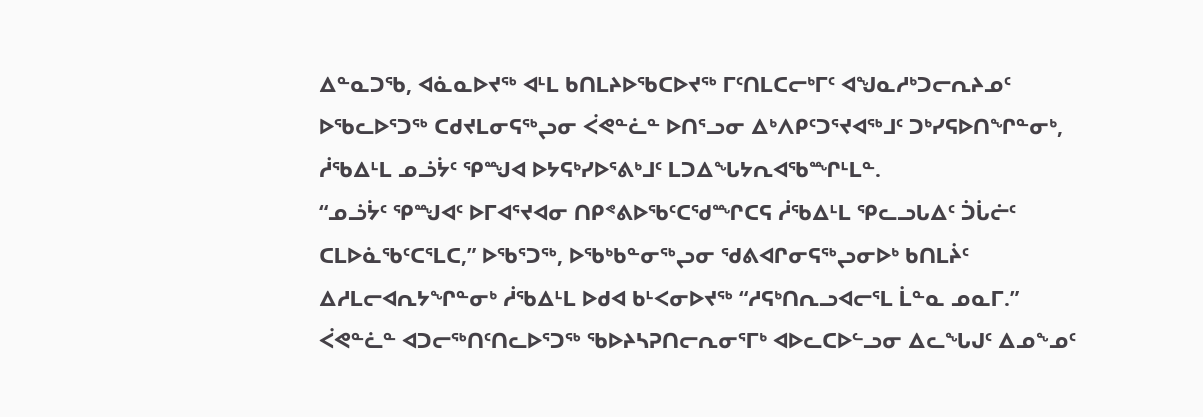ᐃᓐᓇᑐᖃ, ᐊᓈᓇᐅᔪᖅ ᐊᒻᒪ ᑲᑎᒪᔨᐅᖃᑕᐅᔪᖅ ᒥᑦᑎᒪᑕᓕᒃᒥᑦ ᐊᖑᓇᓱᒃᑐᓕᕆᔨᓄᑦ ᐅᖃᓚᐅᕐᑐᖅ ᑕᑯᔪᒪᓂᕋᖅᖢᓂ ᐹᕙᓐᓛᓐ ᐅᑎᕐᓗᓂ ᐃᒃᐱᑭᑦᑐᕐᔪᐊᖅᒧᑦ ᑐᒃᓯᕋᐅᑎᖏᓐᓂᒃ, ᓲᖃᐃᒻᒪ ᓄᓘᔮᑦ ᕿᙳᐊ ᐅᔭᕋᒃᓯᐅᕐᕕᒃᒧᑦ ᒪᑐᐃᖓᔭᕆᐊᖃᙱᒻᒪᓐ.
“ᓄᓘᔮᑦ ᕿᙳᐊᑦ ᐅᒥᐊᕐᔪᐊᓂ ᑎᑭᕝᕕᐅᖃᑦᑕᖁᙱᑕᕋ ᓲᖃᐃᒻᒪ ᕿᓚᓗᒐᐃᑦ ᑑᒑᓖᑦ ᑕᒪᐅᓈᖃᑦᑕᕐᒪᑕ,” ᐅᖃᕐᑐᖅ, ᐅᖃᒃᑲᓐᓂᖅᖢᓂ ᖁᕕᐊᒋᓂᕋᖅᖢᓂᐅᒃ ᑲᑎᒪᔩᑦ ᐃᓱᒪᓕᐊᕆᔭᖏᓐᓂᒃ ᓲᖃᐃᒻᒪ ᐅᑯᐊ ᑲᒻᐸᓂᐅᔪᖅ “ᓱᕋᒃᑎᕆᓗᐊᓕᕐᒪ ᒫᓐᓇ ᓄᓇᒥ.”
ᐹᕙᓐᓛᓐ ᐊᑐᓕᖅᑎᑦᑎᓚᐅᕐᑐᖅ ᖃᐅᔨᓴᕈᑎᓕᕆᓂᕐᒥᒃ ᐊᐅᓚᑕᐅᓪᓗᓂ ᐃᓚᖓᒍᑦ ᐃᓄᖕᓄᑦ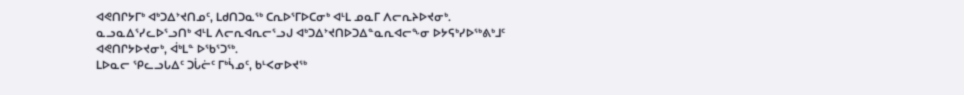ᐊᕙᑎᒋᔭᒥᒃ ᐊᒃᑐᐃᔾᔪᑎᓄᑦ, ᒪᑯᑎᑐᓇᖅ ᑕᕆᐅᕐᒥᐅᑕᓂᒃ ᐊᒻᒪ ᓄᓇᒥ ᐱᓕᕆᔨᐅᔪᓂᒃ. ᓇᓗᓇᐃᕐᓯᓚᐅᕐᓗᑎᒃ ᐊᒻᒪ ᐱᓕᕆᐊᕆᓕᕐᓗᒍ ᐊᒃᑐᐃᔾᔪᑎᐅᑐᐃᓐᓇᕆᐊᓕᖕᓂ ᐅᔭᕋᒃᓯᐅᖅᕕᒃᒧᑦ ᐊᕙᑎᒋᔭᐅᔪᓂᒃ, ᐋᒃᒪᓐ ᐅᖃᕐᑐᖅ.
ᒪᐅᓇᓕ ᕿᓚᓗᒐᐃᑦ ᑐᒑᓖᑦ ᒥᒃᓵᓄᑦ, ᑲᒻᐸᓂᐅᔪᖅ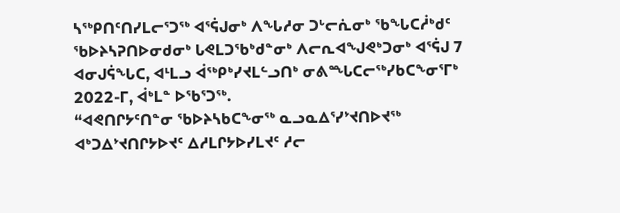ᓴᖅᑭᑎᑦᑎᓯᒪᓕᕐᑐᖅ ᐊᕐᕌᒍᓂᒃ ᐱᖓᓱᓂ ᑐᒡᓕᕇᓂᒃ ᖃᖓᑕᓲᒃᑯᑦ ᖃᐅᔨᓴᕈᑎᐅᓂᑯᓂᒃ ᒐᕙᒪᑐᖃᒃᑯᓐᓂᒃ ᐱᓕᕆᐊᖑᕙᒃᑐᓂᒃ ᐊᕐᕌᒍ 7 ᐊᓂᒍᕌᖓᑕ, ᐊᒻᒪᓗ ᐋᖅᑭᒃᓯᔪᒪᓪᓗᑎᒃ ᓂᕕᙵᑕᓕᖅᓯᑲᑕᖕᓂᕐᒥᒃ 2022-ᒥ, ᐋᒃᒪᓐ ᐅᖃᕐᑐᖅ.
“ᐊᕙᑎᒋᔭᑦᑎᓐᓂ ᖃᐅᔨᓴᑲᑕᖕᓂᖅ ᓇᓗᓇᐃᕐᓯᔾᔪᑎᐅᔪᖅ ᐊᒃᑐᐃᔾᔪᑎᒋᔭᐅᔪᑦ ᐃᓱᒪᒋᔭᐅᓯᒪᔪᑦ ᓱᓕ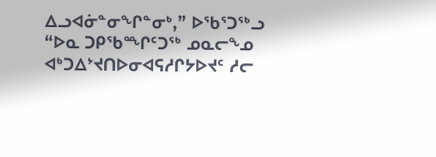ᐃᓗᐊᓃᓐᓂᖏᓐᓂᒃ,” ᐅᖃᕐᑐᖅᓗ
“ᐅᓇ ᑐᑭᖃᙱᑦᑐᖅ ᓄᓇᓕᖕᓄ ᐊᒃᑐᐃᔾᔪᑎᐅᓂᐊᕋᓱᒋᔭᐅᔪᑦ ᓱᓕ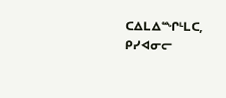ᑕᐃᒪᐃᙱᒻᒪᑕ, ᑭᓯᐊᓂᓕ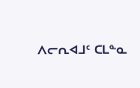ᐱᓕᕆᐊᒧᑦ ᑕᒪᓐᓇ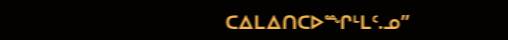ᑕᐃᒪᐃᑎᑕᐅᙱᒻᒪᑦ.ᓄ”